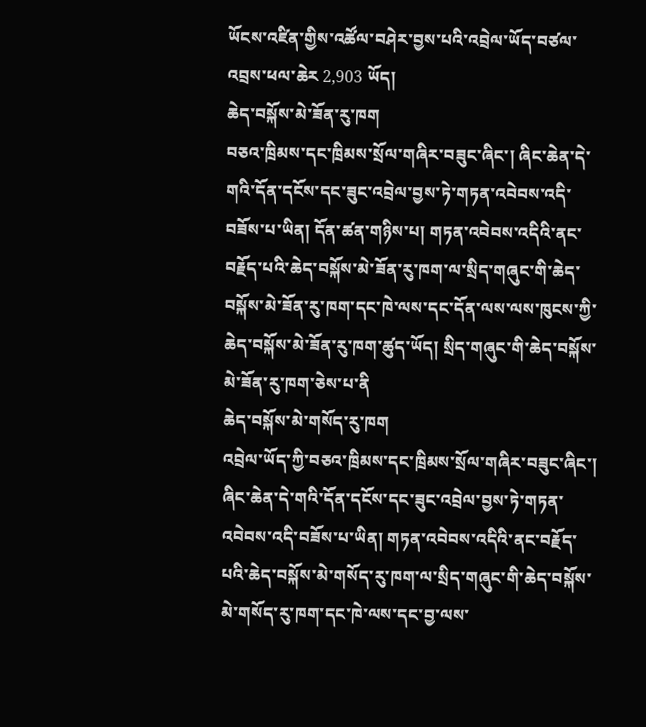ཡོངས་འཛིན་གྱིས་འཚོལ་བཤེར་བྱས་པའི་འབྲེལ་ཡོད་བཙལ་འབྲས་ཕལ་ཆེར 2,903 ཡོད།
ཆེད་བསྐོས་མེ་ཟོན་རུ་ཁག
བཅའ་ཁྲིམས་དང་ཁྲིམས་སྲོལ་གཞིར་བཟུང་ཞིང་། ཞིང་ཆེན་དེ་གའི་དོན་དངོས་དང་ཟུང་འབྲེལ་བྱས་ཏེ་གཏན་འབེབས་འདི་བཟོས་པ་ཡིན། དོན་ཚན་གཉིས་པ། གཏན་འབེབས་འདིའི་ནང་བརྗོད་པའི་ཆེད་བསྐོས་མེ་ཟོན་རུ་ཁག་ལ་སྲིད་གཞུང་གི་ཆེད་བསྐོས་མེ་ཟོན་རུ་ཁག་དང་ཁེ་ལས་དང་དོན་ལས་ལས་ཁུངས་ཀྱི་ཆེད་བསྐོས་མེ་ཟོན་རུ་ཁག་ཚུད་ཡོད། སྲིད་གཞུང་གི་ཆེད་བསྐོས་མེ་ཟོན་རུ་ཁག་ཅེས་པ་ནི
ཆེད་བསྐོས་མེ་གསོད་རུ་ཁག
འབྲེལ་ཡོད་ཀྱི་བཅའ་ཁྲིམས་དང་ཁྲིམས་སྲོལ་གཞིར་བཟུང་ཞིང་། ཞིང་ཆེན་དེ་གའི་དོན་དངོས་དང་ཟུང་འབྲེལ་བྱས་ཏེ་གཏན་འབེབས་འདི་བཟོས་པ་ཡིན། གཏན་འབེབས་འདིའི་ནང་བརྗོད་པའི་ཆེད་བསྐོས་མེ་གསོད་རུ་ཁག་ལ་སྲིད་གཞུང་གི་ཆེད་བསྐོས་མེ་གསོད་རུ་ཁག་དང་ཁེ་ལས་དང་བྱ་ལས་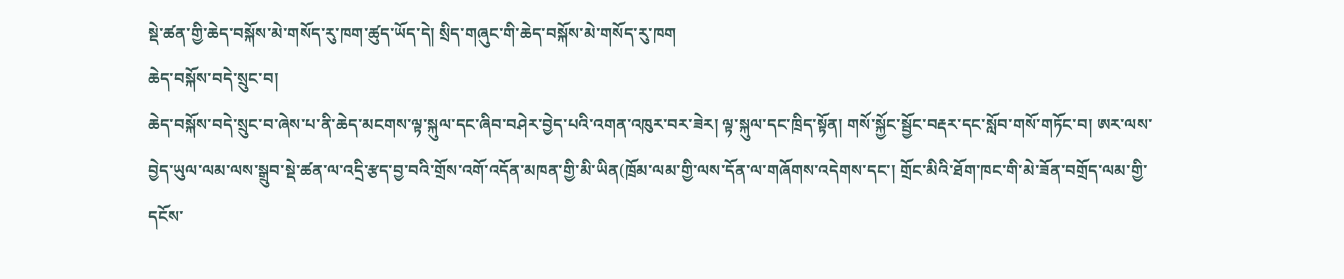སྡེ་ཚན་གྱི་ཆེད་བསྐོས་མེ་གསོད་རུ་ཁག་ཚུད་ཡོད་དེ། སྲིད་གཞུང་གི་ཆེད་བསྐོས་མེ་གསོད་རུ་ཁག
ཆེད་བསྐོས་བདེ་སྲུང་བ།
ཆེད་བསྐོས་བདེ་སྲུང་བ་ཞེས་པ་ནི་ཆེད་མངགས་ལྟ་སྐུལ་དང་ཞིབ་བཤེར་བྱེད་པའི་འགན་འཁུར་བར་ཟེར། ལྟ་སྐུལ་དང་ཁྲིད་སྟོན། གསོ་སྐྱོང་སྦྱོང་བརྡར་དང་སློབ་གསོ་གཏོང་བ། ཨར་ལས་བྱེད་ཡུལ་ལམ་ལས་སྒྲུབ་སྡེ་ཚན་ལ་འདྲི་རྩད་བྱ་བའི་གྲོས་འགོ་འདོན་མཁན་གྱི་མི་ཡིན(ཁྲོམ་ལམ་གྱི་ལས་དོན་ལ་གཞོགས་འདེགས་དང་། གྲོང་མིའི་ཐོག་ཁང་གི་མེ་ཟོན་བགྲོད་ལམ་གྱི་དངོས་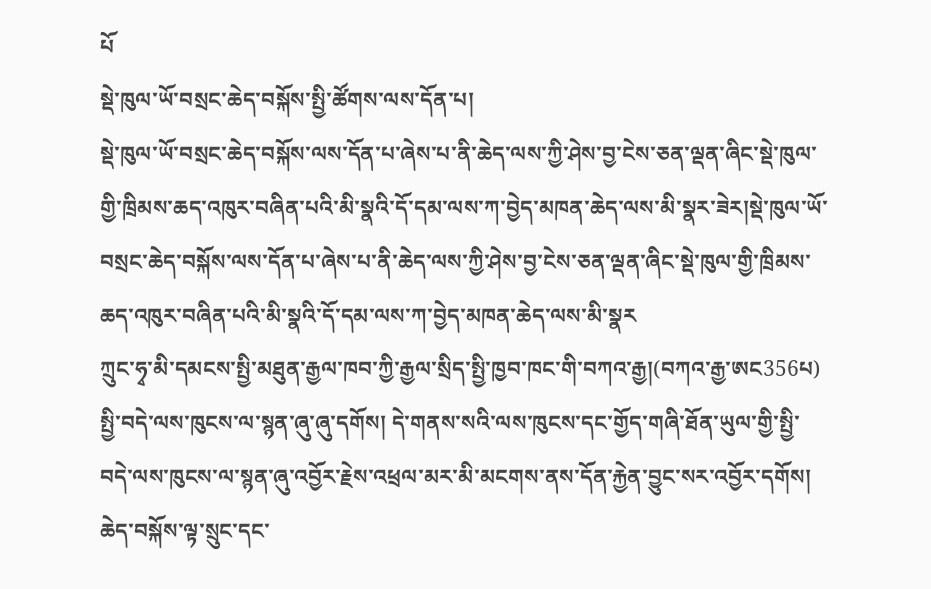པོ
སྡེ་ཁུལ་ཡོ་བསྲང་ཆེད་བསྐོས་སྤྱི་ཚོགས་ལས་དོན་པ།
སྡེ་ཁུལ་ཡོ་བསྲང་ཆེད་བསྐོས་ལས་དོན་པ་ཞེས་པ་ནི་ཆེད་ལས་ཀྱི་ཤེས་བྱ་ངེས་ཅན་ལྡན་ཞིང་སྡེ་ཁུལ་གྱི་ཁྲིམས་ཆད་འཁུར་བཞིན་པའི་མི་སྣའི་དོ་དམ་ལས་ཀ་བྱེད་མཁན་ཆེད་ལས་མི་སྣར་ཟེར།སྡེ་ཁུལ་ཡོ་བསྲང་ཆེད་བསྐོས་ལས་དོན་པ་ཞེས་པ་ནི་ཆེད་ལས་ཀྱི་ཤེས་བྱ་ངེས་ཅན་ལྡན་ཞིང་སྡེ་ཁུལ་གྱི་ཁྲིམས་ཆད་འཁུར་བཞིན་པའི་མི་སྣའི་དོ་དམ་ལས་ཀ་བྱེད་མཁན་ཆེད་ལས་མི་སྣར
ཀྲུང་ཧྭ་མི་དམངས་སྤྱི་མཐུན་རྒྱལ་ཁབ་ཀྱི་རྒྱལ་སྲིད་སྤྱི་ཁྱབ་ཁང་གི་བཀའ་རྒྱ།(བཀའ་རྒྱ་ཨང356པ)
སྤྱི་བདེ་ལས་ཁུངས་ལ་སྙན་ཞུ་ཞུ་དགོས། དེ་གནས་སའི་ལས་ཁུངས་དང་གྱོད་གཞི་ཐོན་ཡུལ་གྱི་སྤྱི་བདེ་ལས་ཁུངས་ལ་སྙན་ཞུ་འབྱོར་རྗེས་འཕྲལ་མར་མི་མངགས་ནས་དོན་རྐྱེན་བྱུང་སར་འབྱོར་དགོས། ཆེད་བསྐོས་ལྟ་སྲུང་དང་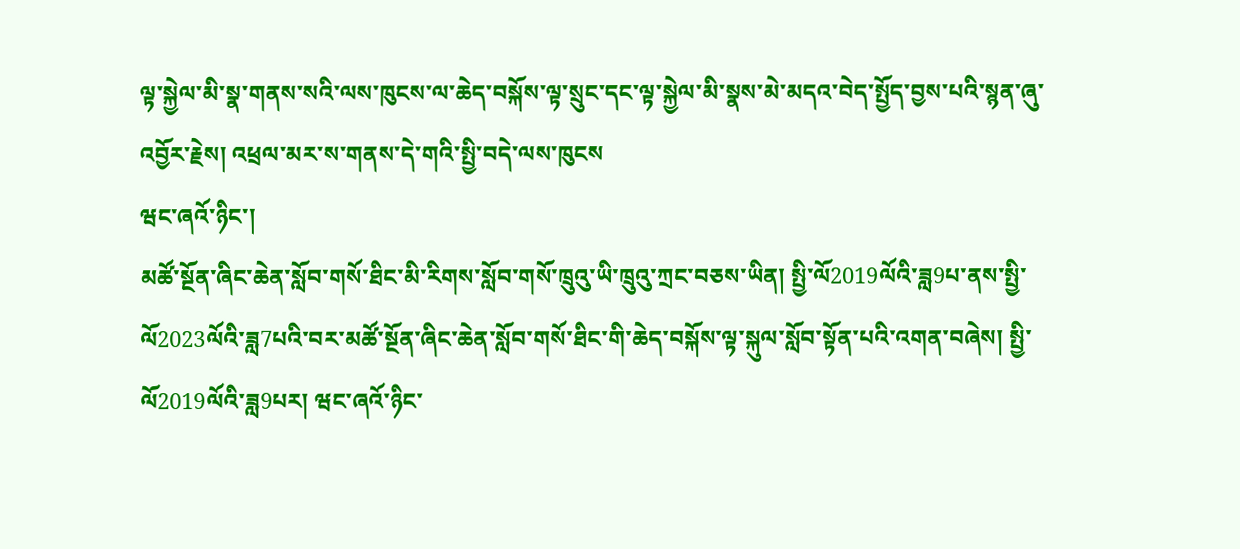ལྟ་སྐྱེལ་མི་སྣ་གནས་སའི་ལས་ཁུངས་ལ་ཆེད་བསྐོས་ལྟ་སྲུང་དང་ལྟ་སྐྱེལ་མི་སྣས་མེ་མདའ་བེད་སྤྱོད་བྱས་པའི་སྙན་ཞུ་འབྱོར་རྗེས། འཕྲལ་མར་ས་གནས་དེ་གའི་སྤྱི་བདེ་ལས་ཁུངས
ཝང་ཞའོ་ཉིང་།
མཚོ་སྔོན་ཞིང་ཆེན་སློབ་གསོ་ཐིང་མི་རིགས་སློབ་གསོ་ཁྲུའུ་ཡི་ཁྲུའུ་ཀྲང་བཅས་ཡིན། སྤྱི་ལོ2019ལོའི་ཟླ9པ་ནས་སྤྱི་ལོ2023ལོའི་ཟླ7པའི་བར་མཚོ་སྔོན་ཞིང་ཆེན་སློབ་གསོ་ཐིང་གི་ཆེད་བསྐོས་ལྟ་སྐུལ་སློབ་སྟོན་པའི་འགན་བཞེས། སྤྱི་ལོ2019ལོའི་ཟླ9པར། ཝང་ཞའོ་ཉིང་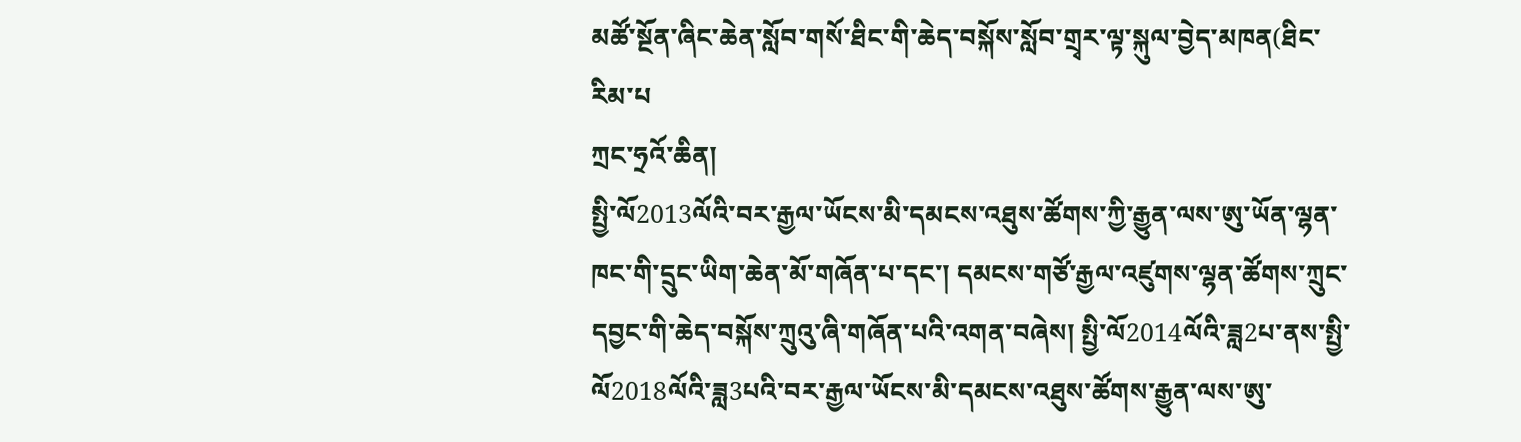མཚོ་སྔོན་ཞིང་ཆེན་སློབ་གསོ་ཐིང་གི་ཆེད་བསྐོས་སློབ་གྲྭར་ལྟ་སྐུལ་བྱེད་མཁན(ཐིང་རིམ་པ
ཀྲང་ཧྲའོ་ཆིན།
སྤྱི་ལོ2013ལོའི་བར་རྒྱལ་ཡོངས་མི་དམངས་འཐུས་ཚོགས་ཀྱི་རྒྱུན་ལས་ཨུ་ཡོན་ལྷན་ཁང་གི་དྲུང་ཡིག་ཆེན་མོ་གཞོན་པ་དང་། དམངས་གཙོ་རྒྱལ་འཛུགས་ལྷན་ཚོགས་ཀྲུང་དབྱང་གི་ཆེད་བསྐོས་ཀྲུའུ་ཞི་གཞོན་པའི་འགན་བཞེས། སྤྱི་ལོ2014ལོའི་ཟླ2པ་ནས་སྤྱི་ལོ2018ལོའི་ཟླ3པའི་བར་རྒྱལ་ཡོངས་མི་དམངས་འཐུས་ཚོགས་རྒྱུན་ལས་ཨུ་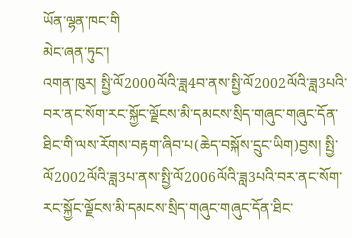ཡོན་ལྷན་ཁང་གི
མེང་ཞན་ཏུང་།
འགན་ཁུར། སྤྱི་ལོ2000ལོའི་ཟླ4བ་ནས་སྤྱི་ལོ2002ལོའི་ཟླ3པའི་བར་ནང་སོག་རང་སྐྱོང་ལྗོངས་མི་དམངས་སྲིད་གཞུང་གཞུང་དོན་ཐིང་གི་ལས་རོགས་བརྟག་ཞིབ་པ(ཆེད་བསྐོས་དྲུང་ཡིག)བྱས། སྤྱི་ལོ2002ལོའི་ཟླ3པ་ནས་སྤྱི་ལོ2006ལོའི་ཟླ3པའི་བར་ནང་སོག་རང་སྐྱོང་ལྗོངས་མི་དམངས་སྲིད་གཞུང་གཞུང་དོན་ཐིང་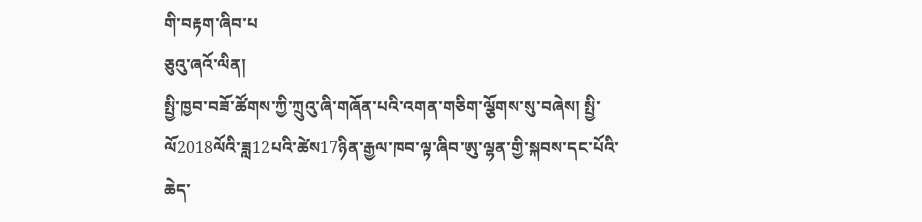གི་བརྟག་ཞིབ་པ
ཅུའུ་ཞའོ་ལིན།
སྤྱི་ཁྱབ་བཟོ་ཚོགས་ཀྱི་ཀྲུའུ་ཞི་གཞོན་པའི་འགན་གཅིག་ལྕོགས་སུ་བཞེས། སྤྱི་ལོ2018ལོའི་ཟླ12པའི་ཚེས17ཉིན་རྒྱལ་ཁབ་ལྟ་ཞིབ་ཨུ་ལྷན་གྱི་སྐབས་དང་པོའི་ཆེད་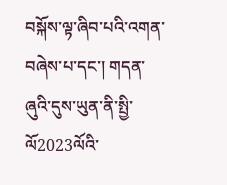བསྐོས་ལྟ་ཞིབ་པའི་འགན་བཞེས་པ་དང་། གདན་ཞུའི་དུས་ཡུན་ནི་སྤྱི་ལོ2023ལོའི་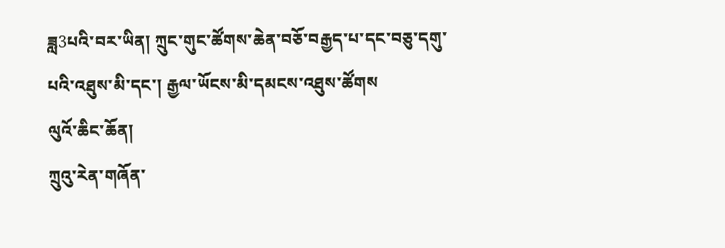ཟླ3པའི་བར་ཡིན། ཀྲུང་གུང་ཚོགས་ཆེན་བཅོ་བརྒྱད་པ་དང་བཅུ་དགུ་པའི་འཐུས་མི་དང་། རྒྱལ་ཡོངས་མི་དམངས་འཐུས་ཚོགས
ལུའོ་ཆིང་ཆོན།
ཀྲུའུ་རེན་གཞོན་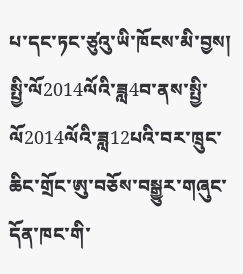པ་དང་ཏང་ཙུའུ་ཡི་ཁོངས་མི་བྱས། སྤྱི་ལོ2014ལོའི་ཟླ4བ་ནས་སྤྱི་ལོ2014ལོའི་ཟླ12པའི་བར་ཁྲུང་ཆིང་གྲོང་ཨུ་བཅོས་བསྒྱུར་གཞུང་དོན་ཁང་གི་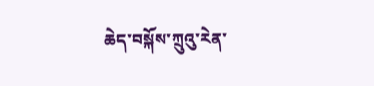ཆེད་བསྐོས་ཀྲུའུ་རེན་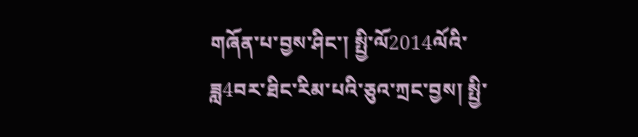གཞོན་པ་བྱས་ཤིང་། སྤྱི་ལོ2014ལོའི་ཟླ4བར་ཐིང་རིམ་པའི་ཅུའ་ཀྲང་བྱས། སྤྱི་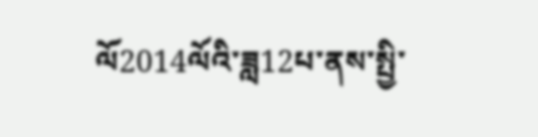ལོ2014ལོའི་ཟླ12པ་ནས་སྤྱི་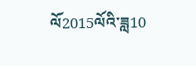ལོ2015ལོའི་ཟླ10